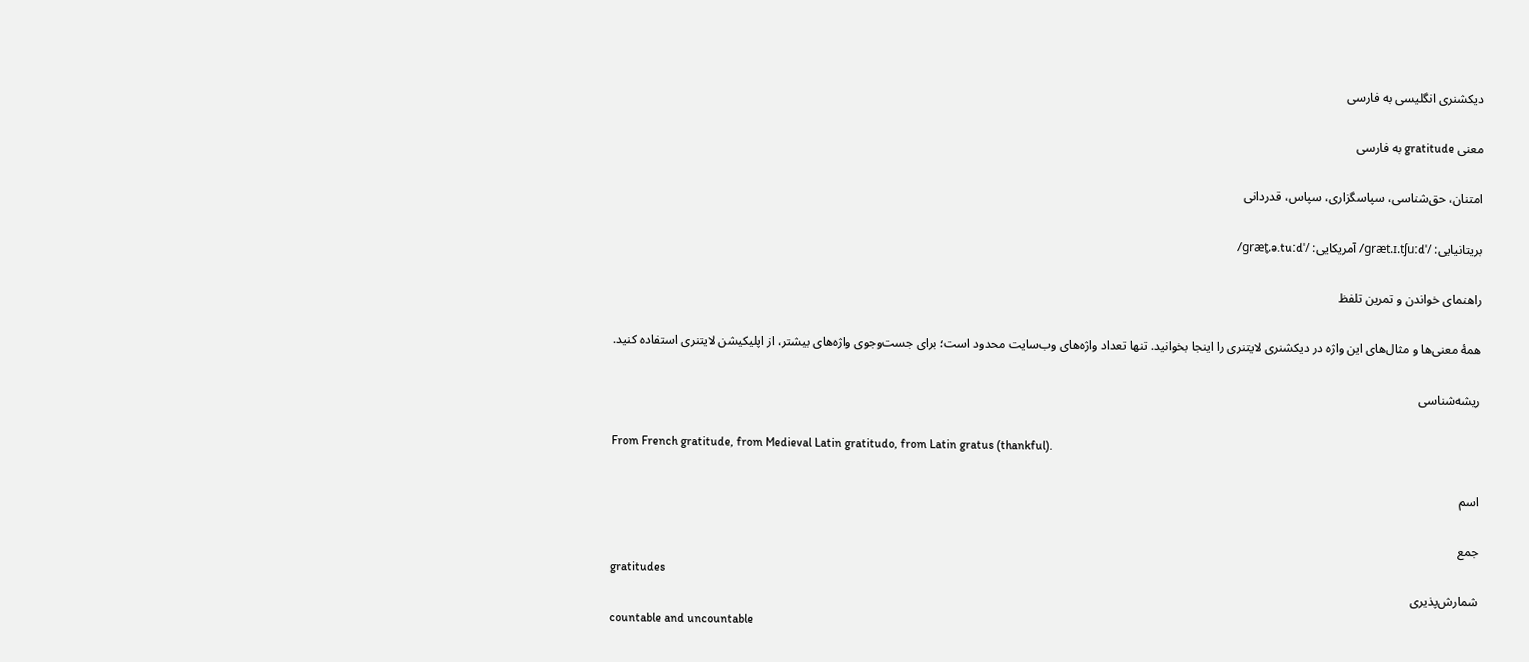دیکشنری انگلیسی به فارسی

معنی gratitude به فارسی

امتنان، حق‌شناسی، سپاسگزاری، سپاس، قدردانی

بریتانیایی: /ˈɡræt.ɪ.tʃuːd/ آمریکایی: /ˈɡræt̬.ə.tuːd/

راهنمای خواندن و تمرین تلفظ

همهٔ معنی‌ها و مثال‌های این واژه در دیکشنری لایتنری را اینجا بخوانید. تنها تعداد واژه‌های وب‌سایت محدود است؛ برای جست‌وجوی واژه‌های بیشتر، از اپلیکیشن لایتنری استفاده کنید.

ریشه‌شناسی

From French gratitude, from Medieval Latin gratitudo, from Latin gratus (thankful).

اسم

جمع
gratitudes
شمارش‌پذیری
countable and uncountable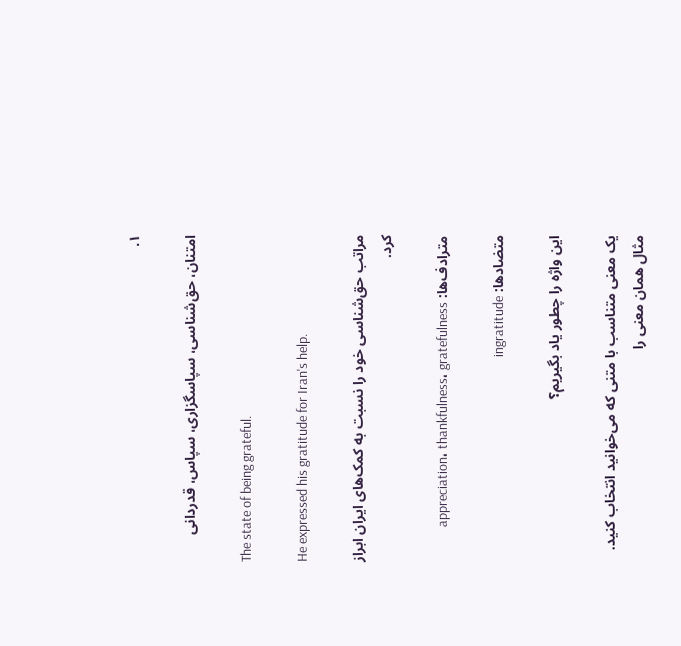۱.

امتنان، حق‌شناسی، سپاسگزاری، سپاس، قدردانی

The state of being grateful.

He expressed his gratitude for Iran's help.

مراتب حق‌شناسی خود را نسبت به کمک‌های ایران ابراز کرد.

مترادف‌ها: appreciation، thankfulness، gratefulness

متضادها: ingratitude

این واژه را چطور یاد بگیریم؟

یک معنی متناسب با متنی که می‌خوانید انتخاب کنید. مثال همان معنی را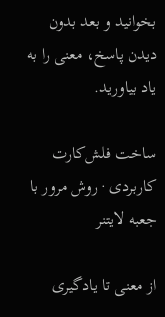بخوانید و بعد بدون دیدن پاسخ، معنی را به یاد بیاورید.

ساخت فلش‌کارت کاربردی · روش مرور با جعبه لایتنر

از معنی تا یادگیری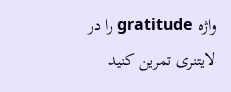واژه gratitude را در لایتنری تمرین کنید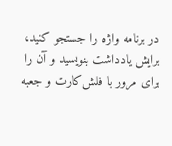در برنامه واژه را جستجو کنید، برایش یادداشت بنویسید و آن را برای مرور با فلش‌کارت و جعبه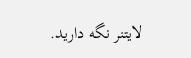لایتنر نگه دارید.